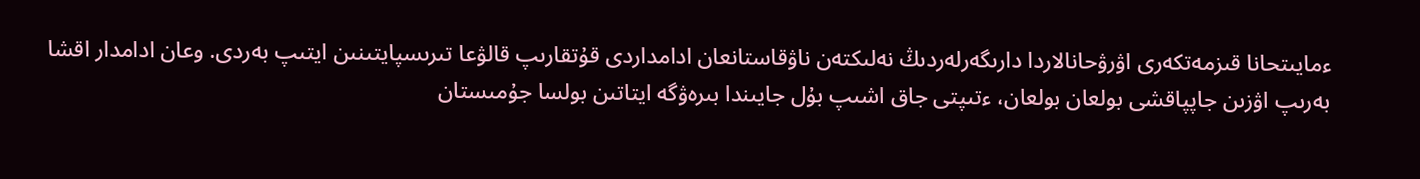ءمايىتحانا قىزمەتكەرى اۋرۋحانالاردا دارىگەرلەردىڭ نەلىكتەن ناۋقاستانعان ادامداردى قۇتقارىپ قالۋعا تىرىسپايتىنىن ايتىپ بەردى. وعان ادامدار اقشا بەرىپ اۋزىن جاپپاقشى بولعان بولعان، ءتىپتى جاق اشىپ بۇل جايىندا بىرەۋگە ايتاتىن بولسا جۇمىستان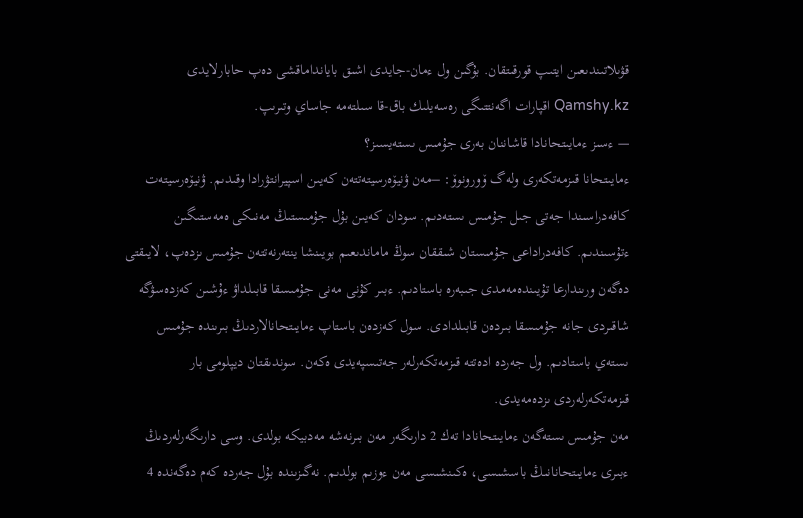قۋىلاتىندىعىن ايتىپ قورقىتقان. بۇگىن ول ءمان-جايدى اشىق بايانداماقشى دەپ حابارلايدى Qamshy.kz اقپارات اگەنتتىگى رەسەيلىك باق-قا سىلتەمە جاساي وتىرىپ.
— ءسىز ءمايىتحانادا قاشاننان بەرى جۇمىس ىستەيسىز؟
ءمايىتحانا قىزمەتكەرى ولەگ ۆورونوۆ: –مەن ۋنيۆەرسيتەتتەن كەيىن اسپيرانتۋرادا وقىدىم. ۋنيۆەرسيتەت كافەدراسىندا جەتى جىل جۇمىس ىستەدىم. سودان كەيىن بۇل جۇمىستىڭ مەنىكى ەمەستىگىن ءتۇسىندىم. كافەدراداعى جۇمىستان شىققان سوڭ ماماندىعىم بويىنشا ينتەرنەتتەن جۇمىس ىزدەپ، لايىقتى دەگەن ورىندارعا تۇيىندەمەمدى جىبەرە باستادىم. ءبىر كۇنى مەنى جۇمىسقا قابىلداۋ ءۇشىن كەزدەسۋگە شاقىردى جانە جۇمىسقا بىردەن قابىلدادى. سول كەزدەن باستاپ ءمايىتحانالاردىڭ بىرىندە جۇمىس ىستەي باستادىم. ول جەردە ادەتتە قىزمەتكەرلەر جەتىسپەيدى ەكەن. سوندىقتان ديپلومى بار قىزمەتكەرلەردى ىزدەمەيدى.
مەن جۇمىس ىستەگەن ءمايىتحانادا تەك 2 دارىگەر مەن بىرنەشە مەدبيكە بولدى. وسى دارىگەرلەردىڭ ءبىرى ءمايىتحانانىڭ باسشىسى، ەكىنشىسى مەن ءوزىم بولدىم. نەگىزىندە بۇل جەردە كەم دەگەندە 4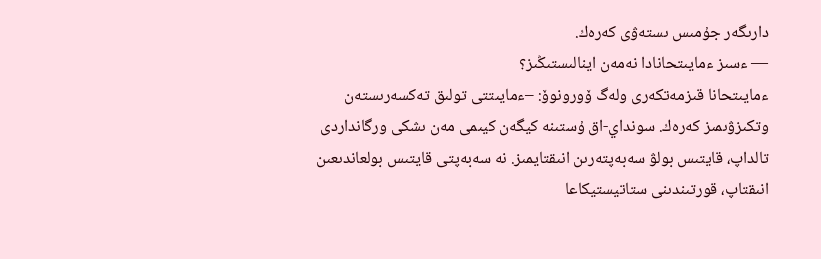دارىگەر جۇمىس ىستەۋى كەرەك.
— ءسىز ءمايىتحانادا نەمەن اينالىستىڭىز؟
ءمايىتحانا قىزمەتكەرى ولەگ ۆورونوۆ: –ءمايىتتى تولىق تەكسەرىستەن وتكىزۋىمىز كەرەك. سونداي-اق ۇستىنە كيگەن كيىمى مەن ىشكى ورگانداردى تالداپ، قايتىس بولۋ سەبەپتەرىن انىقتايمىز. نە سەبەپتى قايتىس بولعاندىعىن انىقتاپ، قورتىندىنى ستاتيستيكاعا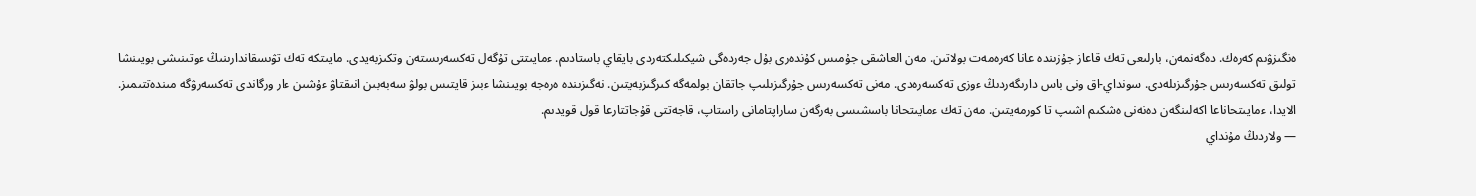ەنگىزۋىم كەرەك. دەگەنمەن، بارلىعى تەك قاعاز جۇزىندە عانا كەرەمەت بولاتىن. مەن العاشقى جۇمىس كۇندەرى بۇل جەردەگى شيكىلىكتەردى بايقاي باستادىم. ءمايىتتى تۇگەل تەكسەرىستەن وتكىزبەيدى. مايىتكە تەك تۋىسقاندارىنىڭ ءوتىنىشى بويىنشا تولىق تەكسەرىس جۇرگىزىلەدى. سونداي-اق ونى باس دارىگەردىڭ ءوزى تەكسەرەدى. مەنى تەكسەرىس جۇرگىزىلىپ جاتقان بولمەگە كىرگىزبەيتىن. نەگىزىندە ەرەجە بويىنشا ءبىز قايتىس بولۋ سەبەبىن انىقتاۋ ءۇشىن ءار ورگاندى تەكسەرۋگە مىندەتتىمىز. الايدا، ءمايىتحاناعا اكەلىنگەن دەنەنى ەشكىم اشىپ تا كورمەيتىن. مەن تەك ءمايىتحانا باسشىسى بەرگەن ساراپتامانى راستاپ، قاجەتتى قۇجاتتارعا قول قويدىم.
— ولاردىڭ مۇنداي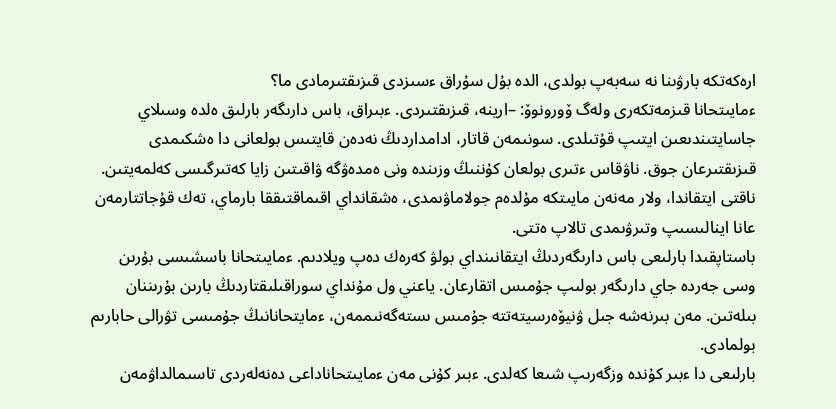ارەكەتكە بارۋىنا نە سەبەپ بولدى، الدە بۇل سۇراق ءسىزدى قىزىقتىرمادى ما؟
ءمايىتحانا قىزمەتكەرى ولەگ ۆورونوۆ: –ارينە، قىزىقتىردى. ءبىراق، باس دارىگەر بارلىق ەلدە وسىلاي جاسايتىندىعىن ايتىپ قۇتىلدى. سونىمەن قاتار، ادامداردىڭ نەدەن قايتىس بولعانى دا ەشكىمدى قىزىقتىرعان جوق. ناۋقاس ءتىرى بولعان كۇننىڭ وزىندە ونى ەمدەۋگە ۋاقىتىن زايا كەتىرگىسى كەلمەيتىن. ناقتى ايتقاندا، ولار مەنەن مايىتكە مۇلدەم جولاماۋىمدى، ەشقانداي اقىماقتىققا بارماي، تەك قۇجاتتارمەن عانا اينالىسىپ وتىرۋىمدى تالاپ ەتتى.
باستاپقىدا بارلىعى باس دارىگەردىڭ ايتقانىنداي بولۋ كەرەك دەپ ويلادىم. ءمايىتحانا باسشىسى بۇرىن وسى جەردە جاي دارىگەر بولىپ جۇمىس اتقارعان. ياعني ول مۇنداي سوراقىلىقتاردىڭ بارىن بۇرىننان بىلەتىن. مەن بىرنەشە جىل ۋنيۆەرسيتەتتە جۇمىس ىستەگەنىممەن، ءمايتحانانىڭ جۇمىسى تۋرالى حابارىم بولمادى.
بارلىعى دا ءبىر كۇندە وزگەرىپ شىعا كەلدى. ءبىر كۇنى مەن ءمايىتحاناداعى دەنەلەردى تاسىمالداۋمەن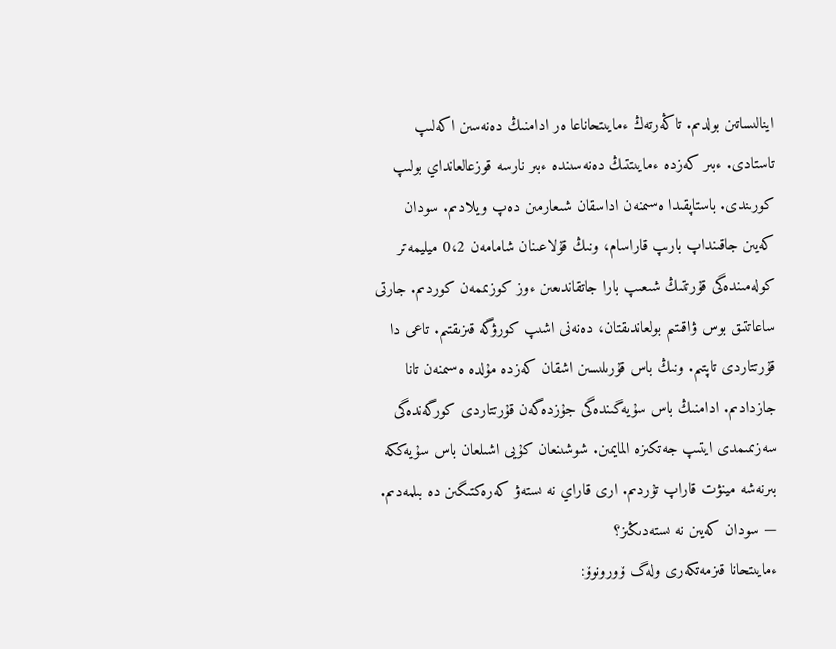اينالىساتىن بولدىم. تاڭەرتەڭ ءمايىتحاناعا ەر ادامنىڭ دەنەسىن اكەلىپ تاستادى. ءبىر كەزدە ءمايىتتىڭ دەنەسىندە ءبىر نارسە قوزعالعانداي بولىپ كورىندى. باستاپقىدا ەسىمنەن اداسقان شىعارمىن دەپ ويلادىم. سودان كەيىن جاقىنداپ بارىپ قاراسام، ونىڭ قۇلاعىنان شامامەن 0،2 ميليمەتر كولەمىندەگى قۇرتتىڭ شىعىپ بارا جاتقاندىعىن ءوز كوزىممەن كوردىم. جارتى ساعاتتىق بوس ۋاقىتىم بولعاندىقتان، دەنەنى اشىپ كورۋگە قىزىقتىم. تاعى دا قۇرتتاردى تاپتىم. ونىڭ باس قۇرىلىسىن اشقان كەزدە مۇلدە ەسىمنەن تانا جازدادىم. ادامنىڭ باس سۇيەگىندەگى جۇزدەگەن قۇرتتاردى كورگەندەگى سەزىمىمدى ايتىپ جەتكىزە المايمىن. شوشىنعان كۇيى اشىلعان باس سۇيەككە بىرنەشە مينۋت قاراپ تۇردىم. ارى قاراي نە ىستەۋ كەرەكتىگىن دە بىلمەدىم.
— سودان كەيىن نە ىستەدىڭىز؟
ءمايىتحانا قىزمەتكەرى ولەگ ۆورونوۆ: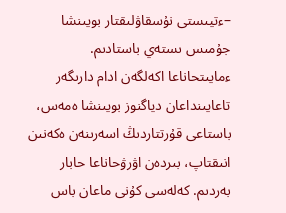–ءتيىستى نۇسقاۋلىقتار بويىنشا جۇمىس ىستەي باستادىم. ءمايىتحاناعا اكەلگەن ادام دارىگەر تاعايىنداعان دياگنوز بويىنشا ەمەس، باستاعى قۇرتتاردىڭ اسەرىنەن ەكەنىن انىقتاپ، بىردەن اۋرۋحاناعا حابار بەردىم. كەلەسى كۇنى ماعان باس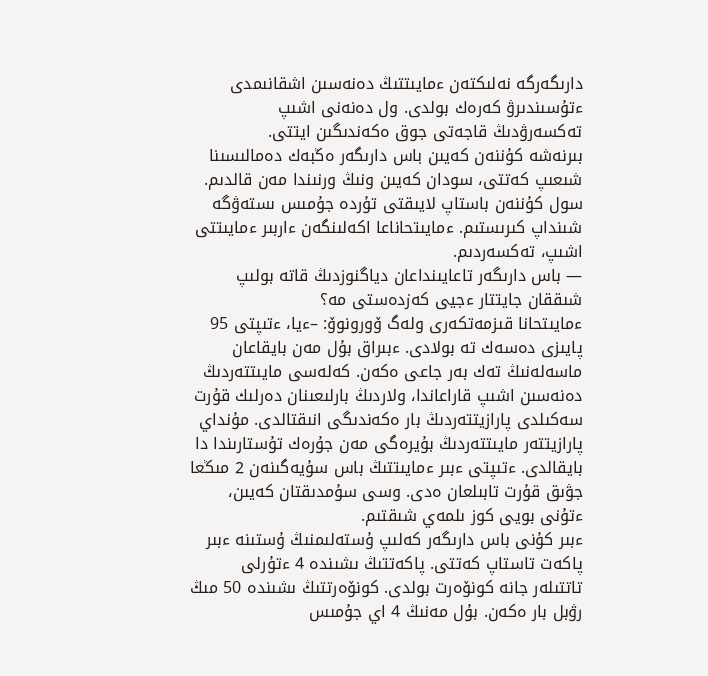دارىگەرگە نەلىكتەن ءمايىتتىڭ دەنەسىن اشقانىمدى ءتۇسىندىرۋ كەرەك بولدى. ول دەنەنى اشىپ تەكسەرۋدىڭ قاجەتى جوق ەكەندىگىن ايتتى.
بىرنەشە كۇننەن كەيىن باس دارىگەر ەڭبەك دەمالىسىنا شىعىپ كەتتى، سودان كەيىن ونىڭ ورنىندا مەن قالدىم. سول كۇننەن باستاپ لايىقتى تۇردە جۇمىس ىستەۋگە شىنداپ كىرىستىم. ءمايىتحاناعا اكەلىنگەن ءاربىر ءمايىتتى اشىپ، تەكسەردىم.
— باس دارىگەر تاعايىنداعان دياگنوزدىڭ قاتە بولىپ شىققان جايتتار ءجيى كەزدەستى مە؟
ءمايىتحانا قىزمەتكەرى ولەگ ۆورونوۆ: –ءيا، ءتىپتى 95 پايىزى دەسەك تە بولادى. ءبىراق بۇل مەن بايقاعان ماسەلەنىڭ تەك بەر جاعى ەكەن. كەلەسى مايىتتەردىڭ دەنەسىن اشىپ قاراعاندا، ولاردىڭ بارلىعىنان دەرلىك قۇرت سەكىلدى پارازيتتەردىڭ بار ەكەندىگى انىقتالدى. مۇنداي پارازيتتەر مايىتتەردىڭ بۇيرەگى مەن جۇرەك تۇستارىندا دا بايقالدى. ءتىپتى ءبىر ءمايىتتىڭ باس سۇيەگىنەن 2 مىڭعا جۋىق قۇرت تابىلعان ەدى. وسى سۇمدىقتان كەيىن، ءتۇنى بويى كوز ىلمەي شىقتىم.
ءبىر كۇنى باس دارىگەر كەلىپ ۇستەلىمنىڭ ۇستىنە ءبىر پاكەت تاستاپ كەتتى. پاكەتتىڭ ىشىندە 4 ءتۇرلى تاتتىلەر جانە كونۆەرت بولدى. كونۆەرتتىڭ ىشىندە 50 مىڭ رۋبل بار ەكەن. بۇل مەنىڭ 4 اي جۇمىس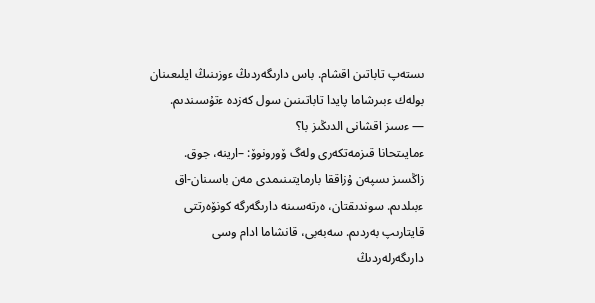ىستەپ تاباتىن اقشام. باس دارىگەردىڭ ءوزىنىڭ ايلىعىنان بولەك ءبىرشاما پايدا تاباتىنىن سول كەزدە ءتۇسىندىم.
— ءسىز اقشانى الدىڭىز با؟
ءمايىتحانا قىزمەتكەرى ولەگ ۆورونوۆ: –ارينە، جوق. زاڭسىز ىسپەن ۇزاققا بارمايتىنىمدى مەن باسىنان-اق ءبىلدىم. سوندىقتان، ەرتەسىنە دارىگەرگە كونۆەرتتى قايتارىپ بەردىم. سەبەبى، قانشاما ادام وسى دارىگەرلەردىڭ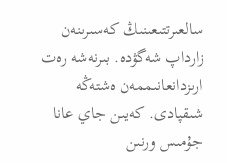سالعىرتتىعىنىڭ كەسىرىنەن زارداپ شەگۋدە. بىرنەشە رەت ارىزدانعانىممەن ەشتەڭە شىقپادى. كەيىن جاي عانا جۇمىس ورنىن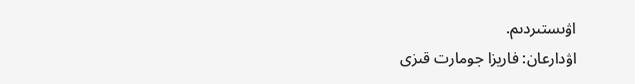اۋىستىردىم.
اۋدارعان: فاريزا جومارت قىزى